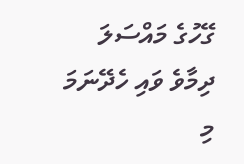ގޭހުގެ މައްސަލަ ދިމާވެ ވައި ހެދޭނަމަ މި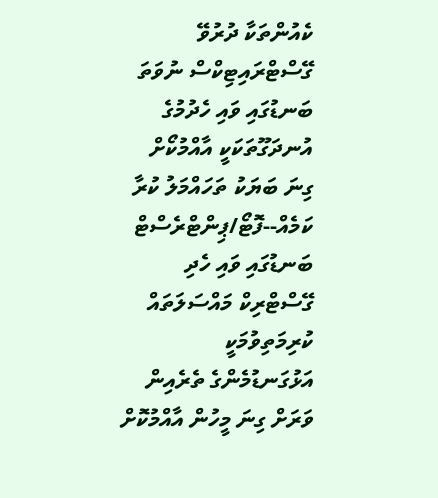ކެއުންތަކާ ދުރުވޭ
ގޭސްޓްރައިޓިކްސް ނުވަތަ ބަނޑުގައި ވައި ހެދުމުގެ އުނދަގޫތަކަކީ އާއްމުކޯށް ގިނަ ބަޔަކު ތަހައްމަލު ކުރާ ކަމެއް--ފޮޓޯ/ޕިންޓްރެސްޓް
ބަނޑުގައި ވައި ހެދި ގޭސްޓްރިކް މައްސަލަތައް ކުރިމަތިވުމަކީ އަޅުގަނޑުމެންގެ ތެރެއިން ވަރަށް ގިނަ މީހުން އާއްމުކޮށް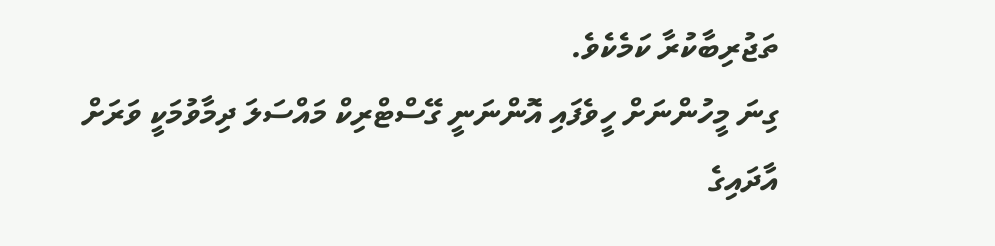ތަޖުރިބާކުރާ ކަމެކެވެ.
ގިނަ މީހުންނަށް ހީވެފައި އޮންނަނީ ގޭސްޓްރިކް މައްސަލަ ދިމާވުމަކީ ވަރަށް އާދައިގެ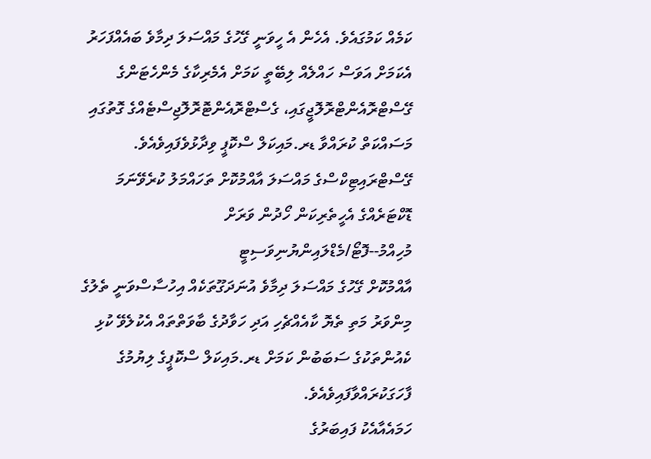ކަމެއް ކަމުގައެވެ. އެހެން އެ ހީވަނީ ގޭހުގެ މައްސަލަ ދިމާވެ ބައެއްފަހަރު އެކަމަށް އަވަސް ހައްލެއް ލިބޭތީ ކަމަށް އެމެރިކާގެ މެންހެޓަންގެ ގޭސްޓްރޮއެންޓްރޮލޮޖީގައި، ގެސްޓްރޮއެންޓޮރޮލޮޖިސްޓެއްގެ ގޮތުގައި މަސައްކަތް ކުރައްވާ ޑރ.މައިކަލް ސްކޮޕީ ވިދާޅުވެފައިވެއެވެ.
ގޭސްޓްރައިޓިކްސްގެ މައްސަލަ އާއްމުކޮށް ތަހައްމަލު ކުރެވޭނަމަ ޑޮކްޓަރެއްގެ އެހީތެރިކަން ހޯދުން ވަރަށް މުހިއްމު--ފޮޓޯ/މެޑްލައިންޔުނިވަސިޓީ
އާއްމުކޮށް ގޭހުގެ މައްސަލަ ދިމާވެ އުނަދަގޫތަކެއް އިހުސާސްވަނީ ތެލުގެ މިންވަރު މަތި ތެޔޮ ކާއެއްޗެހި އަދި ހަވާދުގެ ބާވަތްތައް އެކުލެވޭ ކުޅި ކެއުންތަކުގެ ސަބަބުން ކަމަށް ޑރ.މައިކަލް ސްކޮޕީގެ ލިޔުމުގެ ފާހަގަކުރައްވާފައިވެއެވެ.
ހަމައެއާއެކު ފައިބަރުގެ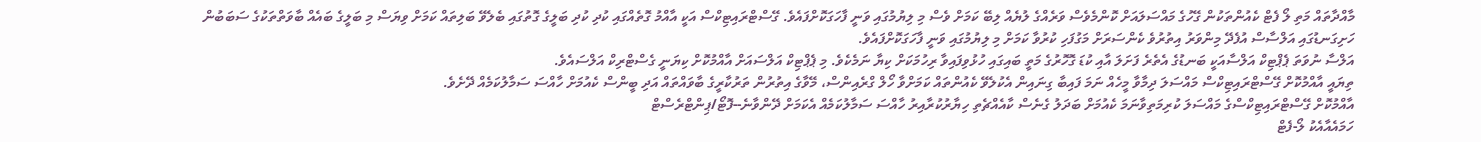މާއްދާތައް މަތި ލޯ ފެޓް ކެއުންތަކުން ގޭހުގެ މައްސަލައަށް ކޮންމެވެސް ވަރެއްގެ ލުޔެއް ލިބޭ ކަމަށް ވެސް މި ލިޔުމުގައި ވަނީ ފާހަގަކޮށްފައެވެ. ގޭސްޓްރައިޓިކްސް އަކީ އާއްމު ގޮތެއްގައި ކުދި ކުދި ބަލީގެ ގޮތުގައި ބެލެވޭ ބަލިތައް ކަމަށް ވިޔަސް މި ބަލީގެ ބައެއް ބާވަތްތަކުގެ ސަބަބުން ހަށިގަނޑުގައި އަލްސާސް އުފެދޭ މިންވަރު އިތުރުވެ ކެންސަރަށް މަގުފަހި ކުރުވާ ކަމަށް މި ލިޔުމުގައި ވަނީ ފާހަގަކޮށްފައެވެ.
އަލްސާ ނުވަތަ ޕެޕްޓިކް އަލްސާއަކީ ބަނޑުގެ އެތެރެ ފަށަލަ އާއި ކުޑަ ގޮހޮރުގެ މަތީ ބައިގައި ހުޅުވިފައިވާ ރިހުމަކަށް ކިޔާ ނަމެކެވެ. މި ޕެޕްޓިކް އަލްސައަށް އާއްމުކޮށް ކިޔަނީ ގެސްޓްރިކް އަލްސައެވެ.
ތިޔައީ އާއްމުކޮށް ގޭސްޓްރައިޓިކްސް މައްސަލަ ދިމާވާ މީހެއް ނަމަ ފައިބާ ގިނައިން އެކުލެވޭ ކެއުންތައް ކަމަށްވާ ހޯލް ގްރެއިންސް، މޭވާގެ އިތުރުން ތަރުކާރީގެ ބާވައްތައް އަދި ބީންސް ކެއުމަށް ހާއްސަ ސަމާލުކަމެއް ދޭށެވެ.
އާއްމުކޮށް ގޭސްޓްރައިޓިކްސްގެ މައްސަލަ ކުރިމަތިވާނަމަ ކެއުމަށް ބަދަލު ގެނެސް ކާއެއްޗެތި ހިޔާރުކުރާއިރު ހާއްސަ ސަމާލުކަމެއް އެކަމަށް ދޭންވާނެ--ފޮޓޯ/ޕިންޓްރެސްޓް
ހަމައެއާއެކު ލޯ-ފެޓް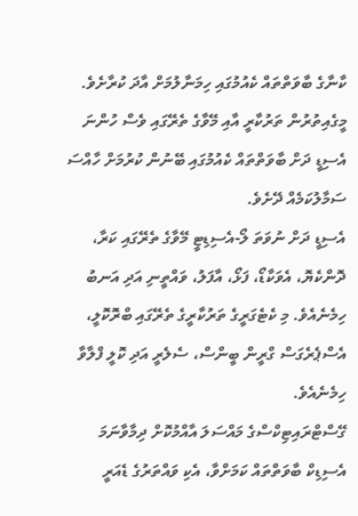ކާނާގެ ބާވަތްތައް ކެއުމުގައި ހިމަނާލުމަށް އާދަ ކުރާށެވެ. މީގެއިތުރުން ތަރުކާރީ އާއި މޭވާގެ ތެރޭގައި ވެސް ހުންނަ އެސިޑީ ދަށް ބާވަތްތައް ކެއުމުގައި ބޭނުން ކުރުމަށް ހާއްސަ ސަމާލުކަމެއް ދޭށެވެ.
އެސިޑީ ދަށް ނުވަތަ ލޯ-އެސިޑިޓީ މޭވާގެ ތެރޭގައި ކަރާ، ދޮންކެޔޮ، އެވަކާޑޯ، ފަޅޯ، އާފަލު، ވައްތީނި އަދި އަނބު ހިމެނެއެވެ. މި ކެޓެގަރީގެ ތަރުކާރީގެ ތެރޭގައި ބްރޮކޮލީ، އެސްޕެރެގަސް ގްރީން ބީންސް، ސެލެރީ އަދި ކޮލީ ފްލާވާ ހިމެނެއެވެ.
ގޭސްޓްރައިޓިކްސްގެ މައްސަލަ އާއްމުކޮށް ދިމާވާނަމަ އެސިޑިކް ބާވަތްތައް ކަމަށްވާ، އެކި ވައްތަރުގެ ޑެއަރީ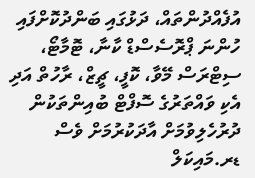އުފެއްދުންތައް، ދަޅުގައި ބަންދުކޮށްފައި ހުންނަ ޕްރޮސެސްޑް ކާނާ، ޓޮމާޓޯ، ސިޓްރަސް މޭވާ، ކޮފީ، ޗީޒް، ރާހުތް އަދި އެކި ވައްތަރުގެ ސޮފްޓް ބުއިންތަކުން ދުރުހެލިވުމަށް އާދަކުރުމަށް ވެސް ޑރ.މައިކަލް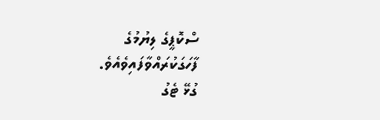ސްކޮޕީގެ ލިޔުމުގެ ފާހަގަކުރައްވާފައިވެއެވެ.
ގުޅޭ ޓެގު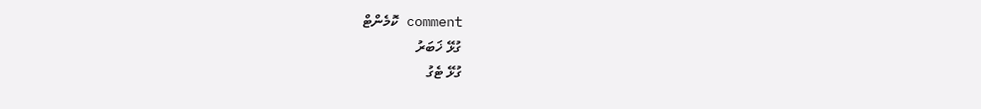comment ކޮމެންޓް
ގުޅޭ ޚަބަރު
ގުޅޭ ޓެގު